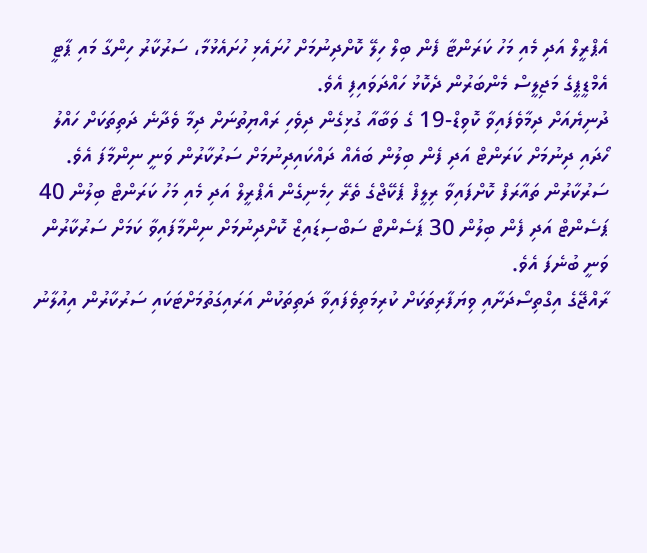އެޕްރީލް އަދި މެއި މަހު ކަރަންޓާ ފެން ބިލް ހިލޭ ކޮށްދިނުމަށް ހުށައެޅި ހުށައެޅުމާ، ސަރުކާރު ހިންގާ މައި ޕާޓީ އެމްޑީޕީގެ މަޖިލީސް މެންބަރުން ދެކޮޅު ހައްދަވައިފި އެވެ.
ދުނިޔެއަށް ދިމާވެފައިވާ ކޮވިޑް-19 ގެ ވަބާއާ ގުޅިގެން ދިވެހި ރައްޔިތުނަށް ދިމާ ވެދާނެ ދަތިތަކަށް ހައްލު ހޯދައި ދިނުމަށް ކަރަންޓް އަދި ފެން ބިލުން ބައެއް ދައްކައިދިނުމަށް ސަރުކާރުން ވަނީ ނިންމާފަ އެވެ.
ސަރުކާރުން ތައާރަފް ކޮށްފައިވާ ރިލީފް ޕެކޭޖްގެ ތެރޭ ހިމެނިގެން އެޕްރީލް އަދި މެއި މަހު ކަރަންޓް ބިލުން 40 ޕަސެންޓް އަދި ފެން ބިލުން 30 ޕަސެންޓް ސަބްސިޑައިޒް ކޮށްދިނުމަށް ނިންމާފައިވާ ކަމަށް ސަރުކާރުން ވަނީ ބުނެފަ އެވެ.
ރާއްޖޭގެ އިގްތިސޯދަށާއި ވިޔަފާރިތަކަށް ކުރިމަތިވެފައިވާ ދަތިތަކުން އަރައިގަތުމަށްޓަކައި ސަރުކާރުން އިއުލާނު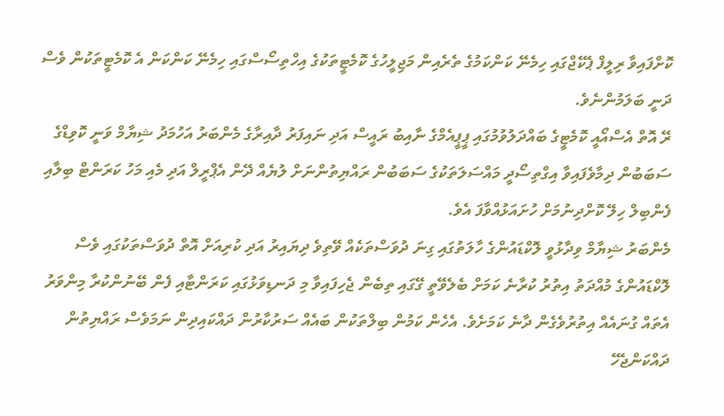ކޮށްފައިވާ ރިލީފް ޕެކޭޖްގައި ހިމެނޭ ކަންކަމުގެ ތެރެއިން މަޖިލީހުގެ ކޮމެޓީތަކުގެ އިހްތިސޯސްގައި ހިމެނޭ ކަންކަން އެ ކޮމެޓީތަކުން ވެސް ދަނީ ބަލަމުންނެވެ.
ރޭ އޮތް އެސްއޯއީ ކޮމެޓީގެ ބައްދަލުވުމުގައި ޕީޕީއެމްގެ ނާއިބު ރައީސް އަދި ނައިފަރު ދާއިރާގެ މެންބަރު އަހުމަދު ޝިޔާމް ވަނީ ކޮވިޑްގެ ސަބަބުން ދިމާވެފައިވާ އިގްތިސޯދީ މައްސަލަތަކުގެ ސަބަބުން ރައްޔިތުންނަށް ލުޔެއް ދޭން އެޕްރީލް އަދި މެއި މަހު ކަރަންޓް ބިލާއި ފެންބިލް ހިލޭ ކޮށްދިނުމަށް ހުށައަޅުއްވާފަ އެވެ.
މެންބަރު ޝިޔާމް ވިދާޅުވީ ލޮކްޑައުންގެ ހާލަތުގައި ގިނަ ދުވަސްތަކެއް ވޭތިވެ ދިޔައިރު އަދި ކުރިއަށް އޮތް ދުވަސްތަކުގައި ވެސް ލޮކްޑައުންގެ މުއްދަތު އިތުރު ކުރާނެ ކަމަށް ބެލެވޭތީ ގޭގައި ތިބެން ޖެހިފައިވާ މި ދަނޑިވަޅުގައި ކަރަންޓާއި ފެން ބޭނުންކުރާ މިންވަރު އެތައް ގުނައެއް އިތުރުވެގެން ދާނެ ކަމަށެވެ. އެހެން ކަމުން ބިލްތަކުން ބައެއް ސަރުކާރުން ދައްކައިދިން ނަމަވެސް ރައްޔިތުން ދައްކަންޖެހޭ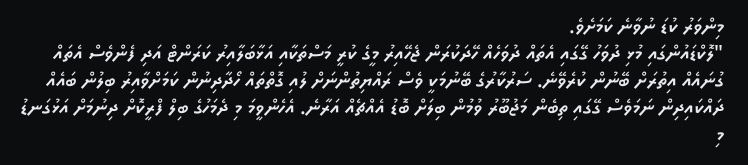މިންވަރު ކުޑަ ނުވާނެ ކަމަށެވެ.
"ލޮކްޑައުންގައި މުޅި ދުވަހު ގޭގައި އެތައް ދުވަހެއް ހޭދަކުރަން ޖެހޭއިރު މީގެ ކުރީ މަސްތަކާއި އަޅާބަލާއިރު ކަރަންޓް އަދި ފެންވެސް އެތައް ގުނައެއް އިތުރަށް ބޭނުން ކުރެވޭނެ. ސަރުކާރުގެ ބޭނުމަކީ ވެސް ރައްޔިތުންނަށް ލުއި ގޮތްތައް ހޯދާދިނުން ކަމަށްވާއިރު ބިލުން ބައެއް ދައްކައިދިން ނަމަވެސް ގޭގައި ތިބެން މަޖުބޫރު ވުމުން ބިލަށް ބޮޑު އެއްޗެއް އަރާނެ. އެހެންވީމަ މި ދެމަހުގެ ބިލް ފްރީކޮށް ދިނުމަށް އަޅުގަނޑު މި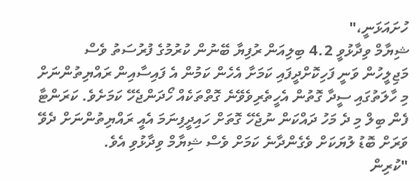ހުށައަޅަނީ،"
ޝިޔާމް ވިދާޅުވީ 4.2 ބިލިއަން ރުފިޔާ ބޭނުން ކުރުމުގެ ފުރުސަތު ވެސް މަޖިލީހުން ވަނީ ފަހިކޮށްދީފައި ކަމަށާ އެހެން ކަމުން އެ ފައިސާއިން ރައްޔިތުންނަށް މި ހާލަތުގައި ސީދާ ގޮތުން އެހީތެރިވެވޭނެ ގޮތްތަކެއް ހޯދަންޖެހޭ ކަމަށެވެ. ކަރަންޓާ ފެން ބިލް މި ދެ މަހު ދައްކަން ނުޖެހޭ ގޮތަށް ހައިދީފިނަމަ އެއީ ރައްޔިތުންނަށް ދެވޭ ވަރަށް ބޮޑު ލުޔަކަށް ވެގެންދާނެ ކަމަށް ވެސް ޝިޔާމް ވިދާޅުވި އެވެ.
"ކުރިން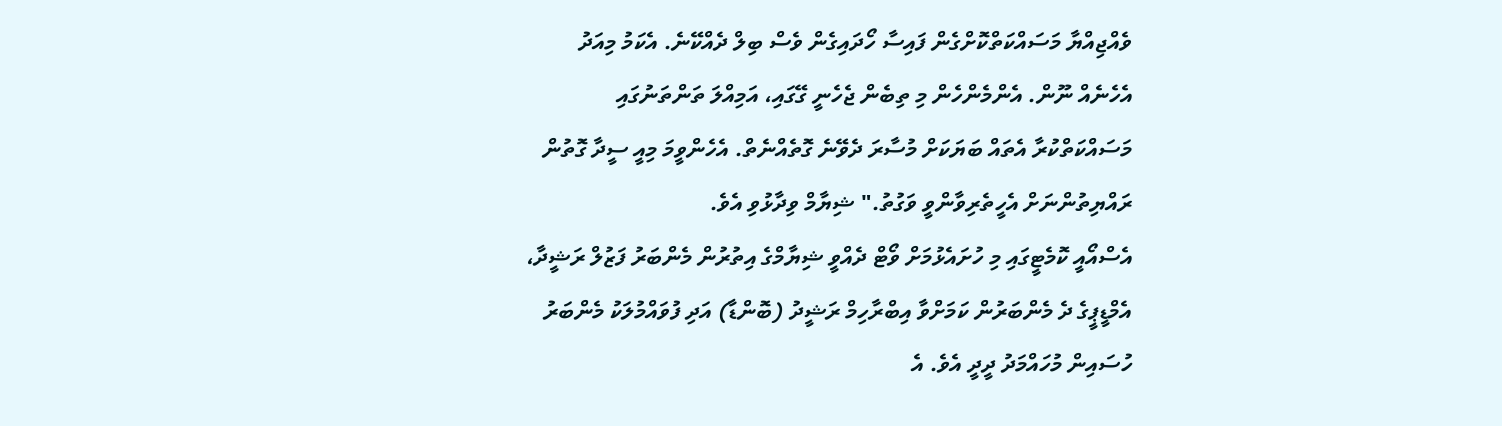ވެއްޖިއްޔާ މަސައްކަތްކޮށްގެން ފައިސާ ހޯދައިގެން ވެސް ބިލް ދެއްކޭނެ. އެކަމު މިއަދު އެހެނެއް ނޫން. އެންމެންހެން މި ތިބެން ޖެހެނީ ގޭގައި، އަމިއްލަ ތަންތަނުގައި މަސައްކަތްކުރާ އެތައް ބަޔަކަށް މުސާރަ ދެވޭނެ ގޮތެއްނެތް. އެހެންވީމަ މިއީ ސީދާ ގޮތުން ރައްޔިތުންނަށް އެހީތެރިވާންވީ ވަގުތު." ޝިޔާމް ވިދާޅުވި އެވެ.
އެސްއޯއީ ކޮމެޓީގައި މި ހުށައެޅުމަށް ވޯޓް ދެއްވީ ޝިޔާމްގެ އިތުރުން މެންބަރު ފަޒުލް ރަޝީދާ، އެމްޑީޕީގެ ދެ މެންބަރުން ކަމަށްވާ އިބްރާހިމް ރަޝީދު (ބޮންޑާ) އަދި ފުވައްމުލަކު މެންބަރު ހުސައިން މުހައްމަދު ދީދީ އެވެ. އެ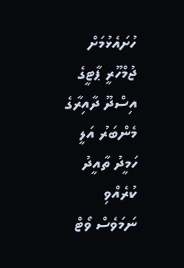ހުށައެޅުމަށް ޖުމްހޫރީ ޕާޓީގެ އިސްދޫ ދާއިރާގެ މެންބަރު އަލީ ހަމީދު ތާއީދު ކުރެއްވި ނަމަވެސް ވޯޓް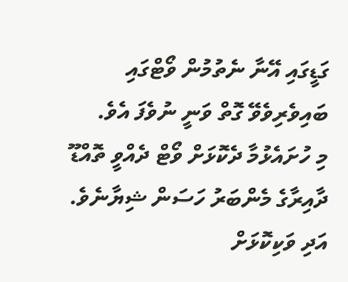ގަޑީގައި އޭނާ ނެތުމުން ވޯޓްގައި ބައިވެރިވެވޭ ގޮތް ވަނީ ނުވެފަ އެވެ.
މި ހުށައެޅުމާ ދެކޮޅަށް ވޯޓް ދެއްވީ ތޮއްޑޫ ދާއިރާގެ މެންބަރު ހަސަން ޝިޔާނެވެ. އަދި ވަކިކޮޅަށް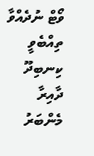ވޯޓް ނުދެއްވާ ތިއްބެވީ ކިނބިދޫ ދާއިރާ މެންބަރު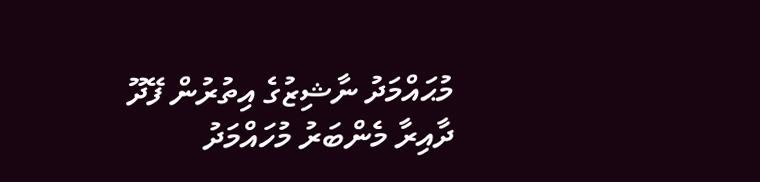މުޙައްމަދު ނާޝިޒުގެ އިތުރުން ފޭދޫ ދާއިރާ މެންބަރު މުހައްމަދު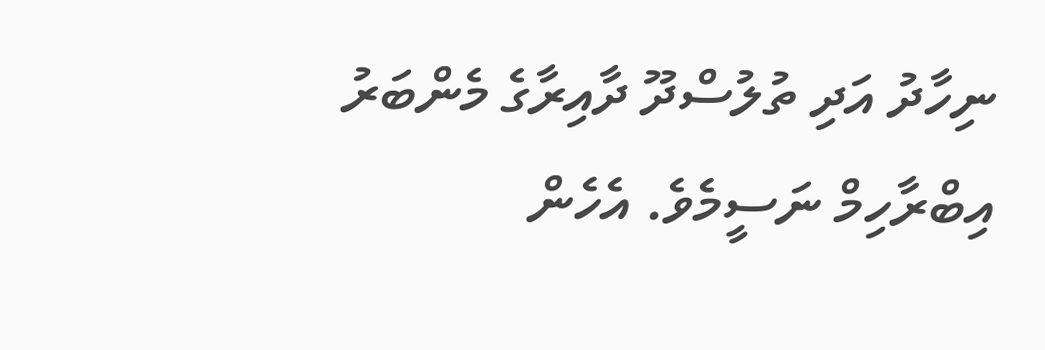ނިހާދު އަދި ތުލުސްދޫ ދާއިރާގެ މެންބަރު އިބްރާހިމް ނަސީމެވެ. އެހެން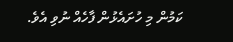ކަމުން މި ހުށައެޅުން ފާހެއް ނުވި އެވެ.